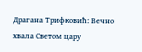Драгана Трифковић: Вечно хвала Светом цару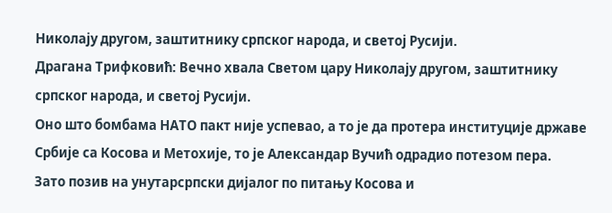Николају другом, заштитнику српског народа, и светој Русији.
Драгана Трифковић: Вечно хвала Светом цару Николају другом, заштитнику српског народа, и светој Русији.
Oно што бомбама НАТО пакт није успевао, а то је да протера институције државе Србије са Косова и Метохије, то је Александар Вучић одрадио потезом пера.
Зато позив на унутарсрпски дијалог по питању Косова и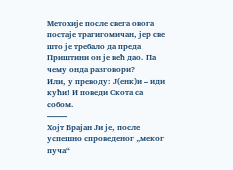Метохије после свега овога постаје трагигомичан, јер све што је требало да преда Приштини он је већ дао. Па чему онда разговори?
Или, у преводу: Ј(енк)и – иди кући! И поведи Скота са собом.
——–
Хојт Брајан Ји је, после успешно спроведеног „меког пуча“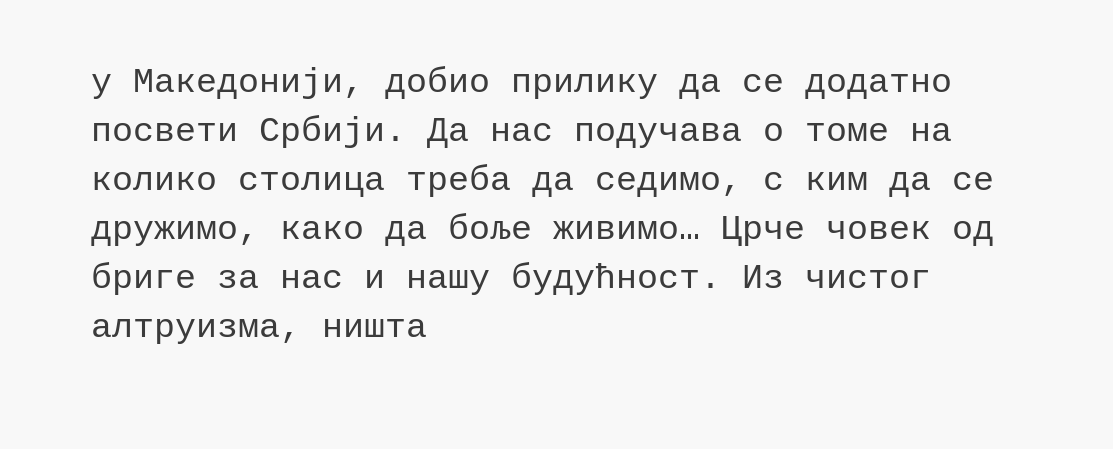у Македонији, добио прилику да се додатно посвети Србији. Да нас подучава о томе на колико столица треба да седимо, с ким да се дружимо, како да боље живимо… Црче човек од бриге за нас и нашу будућност. Из чистог алтруизма, ништа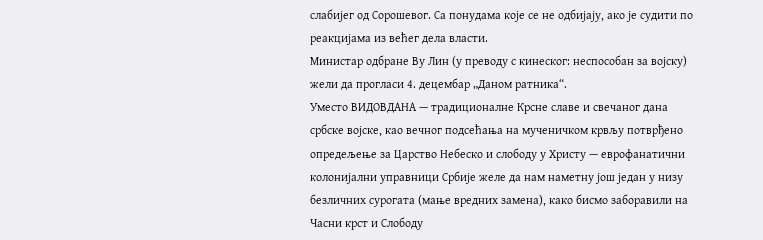слабијег од Сорошевог. Са понудама које се не одбијају, ако је судити по реакцијама из већег дела власти.
Министар одбране Ву Лин (у преводу с кинеског: неспособан за војску) жели да прогласи 4. децембар „Даном ратника“.
Уместо ВИДОВДАНА — традиционалне Крсне славе и свечаног дана србске војске, као вечног подсећања на мученичком крвљу потврђено опредељење за Царство Небеско и слободу у Христу — еврофанатични колонијални управници Србије желе да нам наметну још један у низу безличних сурогата (мање вредних замена), како бисмо заборавили на Часни крст и Слободу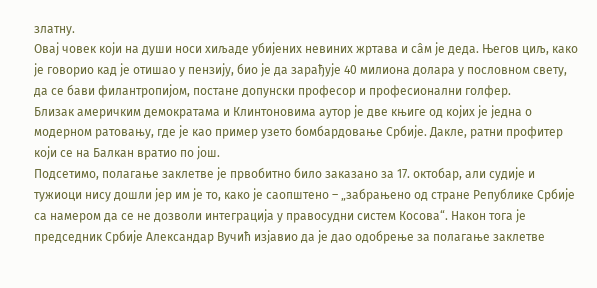златну.
Овај човек који на души носи хиљаде убијених невиних жртава и сâм је деда. Његов циљ, како је говорио кад је отишао у пензију, био је да зарађује 40 милиона долара у пословном свету, да се бави филантропијом, постане допунски професор и професионални голфер.
Близак америчким демократама и Клинтоновима аутор је две књиге од којих је једна о модерном ратовању, где је као пример узето бомбардовање Србије. Дакле, ратни профитер који се на Балкан вратио по још.
Подсетимо, полагање заклетве је првобитно било заказано за 17. октобар, али судије и тужиоци нису дошли јер им је то, како је саопштено – „забрањено од стране Републике Србије са намером да се не дозволи интеграција у правосудни систем Косова“. Након тога је председник Србије Александар Вучић изјавио да је дао одобрење за полагање заклетве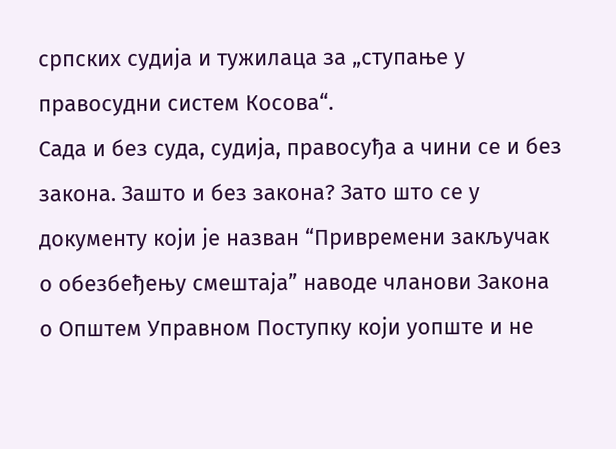српских судија и тужилаца за „ступање у правосудни систем Косова“.
Сада и без суда, судија, правосуђа а чини се и без закона. Зашто и без закона? Зато што се у документу који је назван “Привремени закључак о обезбеђењу смештаја” наводе чланови Закона о Општем Управном Поступку који уопште и не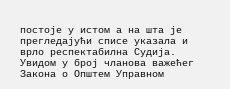постоје у истом а на шта је прегледајући списе указала и врло респектабилна Судија. Увидом у број чланова важећег Закона о Општем Управном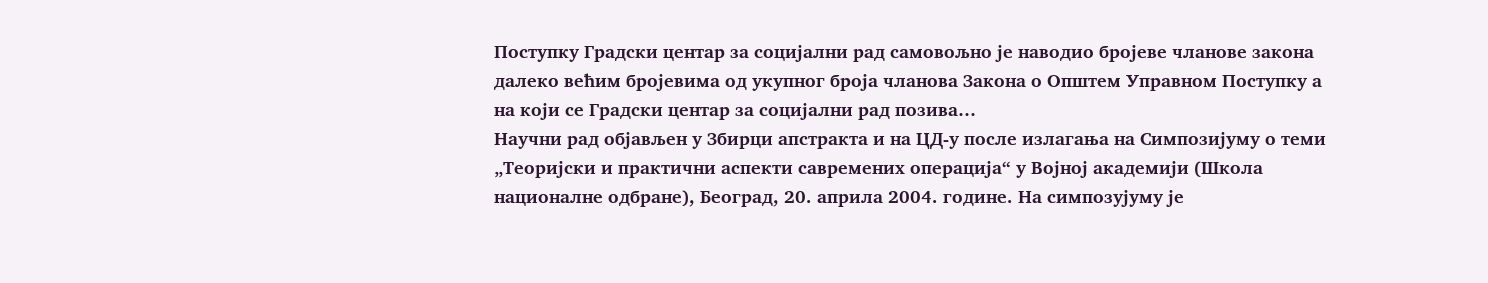Поступку Градски центар за социјални рад самовољно је наводио бројеве чланове закона далеко већим бројевима од укупног броја чланова Закона о Општем Управном Поступку а на који се Градски центар за социјални рад позива…
Научни рад објављен у Збирци апстракта и на ЦД-у после излагања на Симпозијуму о теми „Теоријски и практични аспекти савремених операција“ у Војној академији (Школа националне одбране), Београд, 20. априла 2004. године. На симпозујуму је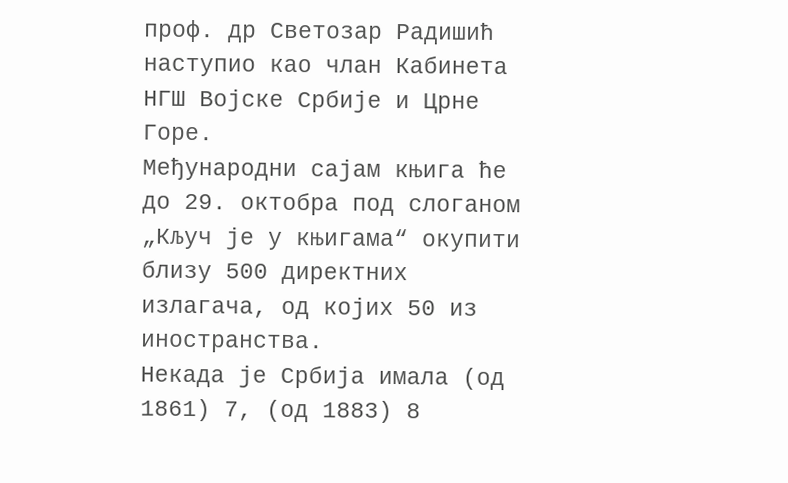проф. др Светозар Радишић наступио као члан Кабинета НГШ Војске Србије и Црне Горе.
Међународни сајам књига ће до 29. октобра под слоганом „Кључ је у књигама“ окупити близу 500 директних излагача, од којих 50 из иностранства.
Некада је Србија имала (од 1861) 7, (од 1883) 8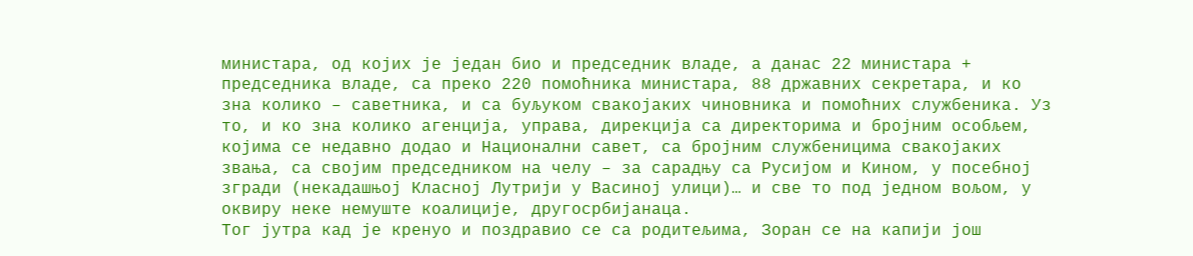министара, од којих је један био и председник владе, а данас 22 министара + председника владе, са преко 220 помоћника министара, 88 државних секретара, и ко зна колико – саветника, и са буљуком свакојаких чиновника и помоћних службеника. Уз то, и ко зна колико агенција, управа, дирекција са директорима и бројним особљем, којима се недавно додао и Национални савет, са бројним службеницима свакојаких звања, са својим председником на челу – за сарадњу са Русијом и Кином, у посебној згради (некадашњој Класној Лутрији у Васиној улици)… и све то под једном вољом, у оквиру неке немуште коалиције, другосрбијанаца.
Тог јутра кад је кренуо и поздравио се са родитељима, Зоран се на капији још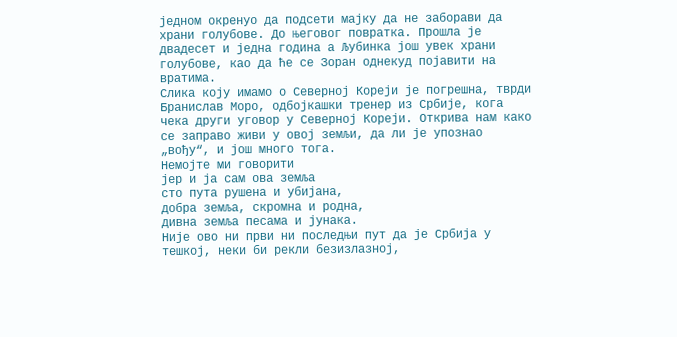једном окренуо да подсети мајку да не заборави да храни голубове. До његовог повратка. Прошла је двадесет и једна година а Љубинка још увек храни голубове, као да ће се Зоран однекуд појавити на вратима.
Слика коју имамо о Северној Кореји је погрешна, тврди Бранислав Моро, одбојкашки тренер из Србије, кога чека други уговор у Северној Кореји. Открива нам како се заправо живи у овој земљи, да ли је упознао „вођу“, и још много тога.
Немојте ми говорити
јер и ја сам ова земља
сто пута рушена и убијана,
добра земља, скромна и родна,
дивна земља песама и јунака.
Није ово ни први ни последњи пут да је Србија у тешкој, неки би рекли безизлазној,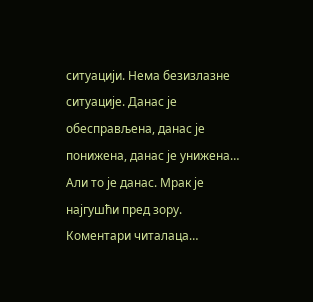ситуацији. Нема безизлазне ситуације. Данас је обесправљена, данас је понижена, данас је унижена… Али то је данас. Мрак је најгушћи пред зору.
Коментари читалаца…